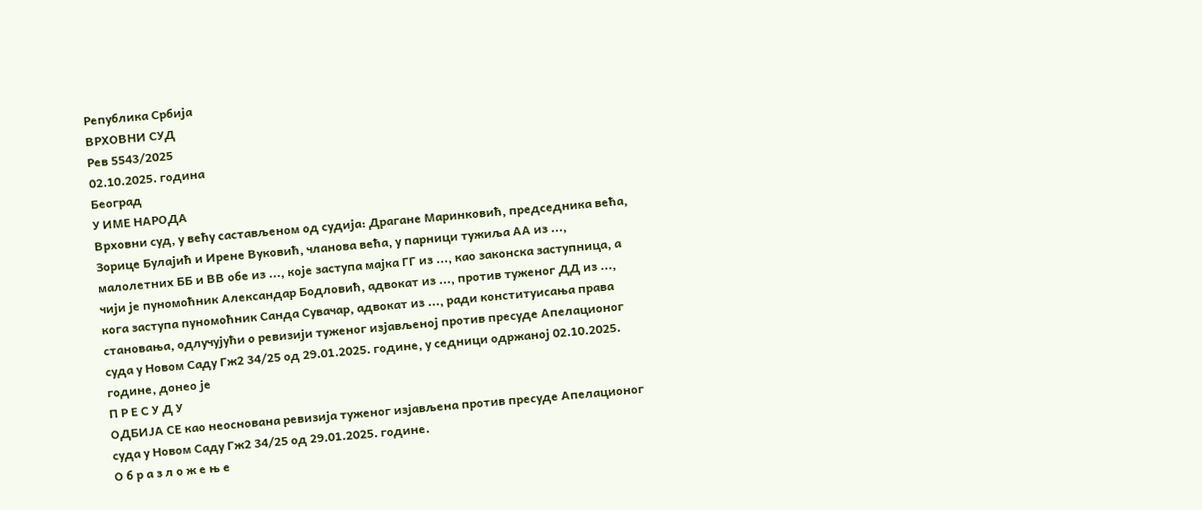Република Србија
ВРХОВНИ СУД
Рев 5543/2025
02.10.2025. година
Београд
У ИМЕ НАРОДА
Врховни суд, у већу састављеном од судија: Драгане Маринковић, председника већа, Зорице Булајић и Ирене Вуковић, чланова већа, у парници тужиља АА из ..., малолетних ББ и ВВ обе из ..., које заступа мајка ГГ из ..., као законска заступница, а чији је пуномоћник Александар Бодловић, адвокат из ..., против туженог ДД из ..., кога заступа пуномоћник Санда Сувачар, адвокат из ..., ради конституисања права становања, одлучујући о ревизији туженог изјављеној против пресуде Апелационог суда у Новом Саду Гж2 34/25 од 29.01.2025. године, у седници одржаној 02.10.2025. године, донео је
П Р Е С У Д У
ОДБИЈА СЕ као неоснована ревизија туженог изјављена против пресуде Апелационог суда у Новом Саду Гж2 34/25 од 29.01.2025. године.
О б р а з л о ж е њ е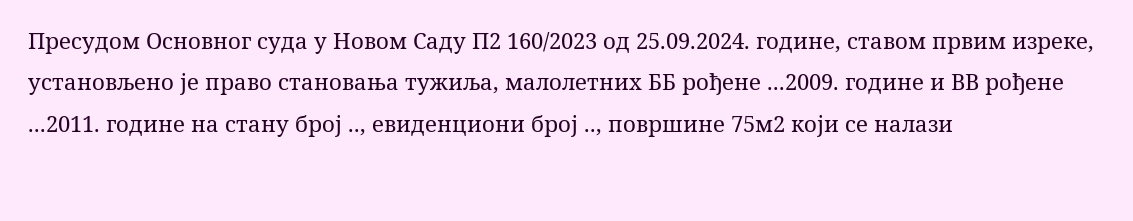Пресудом Основног суда у Новом Саду П2 160/2023 од 25.09.2024. године, ставом првим изреке, установљено је право становања тужиља, малолетних ББ рођене ...2009. године и ВВ рођене ...2011. године на стану број .., евиденциони број .., површине 75м2 који се налази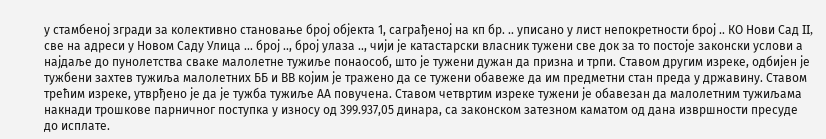у стамбеној згради за колективно становање број објекта 1, саграђеној на кп бр. .. уписано у лист непокретности број .. КО Нови Сад II, све на адреси у Новом Саду Улица ... број .., број улаза .., чији је катастарски власник тужени све док за то постоје законски услови а најдаље до пунолетства сваке малолетне тужиље понаособ, што је тужени дужан да призна и трпи. Ставом другим изреке, одбијен је тужбени захтев тужиља малолетних ББ и ВВ којим је тражено да се тужени обавеже да им предметни стан преда у државину. Ставом трећим изреке, утврђено је да је тужба тужиље АА повучена. Ставом четвртим изреке тужени је обавезан да малолетним тужиљама накнади трошкове парничног поступка у износу од 399.937,05 динара, са законском затезном каматом од дана извршности пресуде до исплате.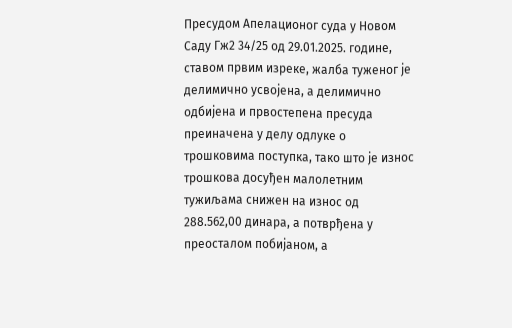Пресудом Апелационог суда у Новом Саду Гж2 34/25 од 29.01.2025. године, ставом првим изреке, жалба туженог је делимично усвојена, а делимично одбијена и првостепена пресуда преиначена у делу одлуке о трошковима поступка, тако што је износ трошкова досуђен малолетним тужиљама снижен на износ од 288.562,00 динара, а потврђена у преосталом побијаном, а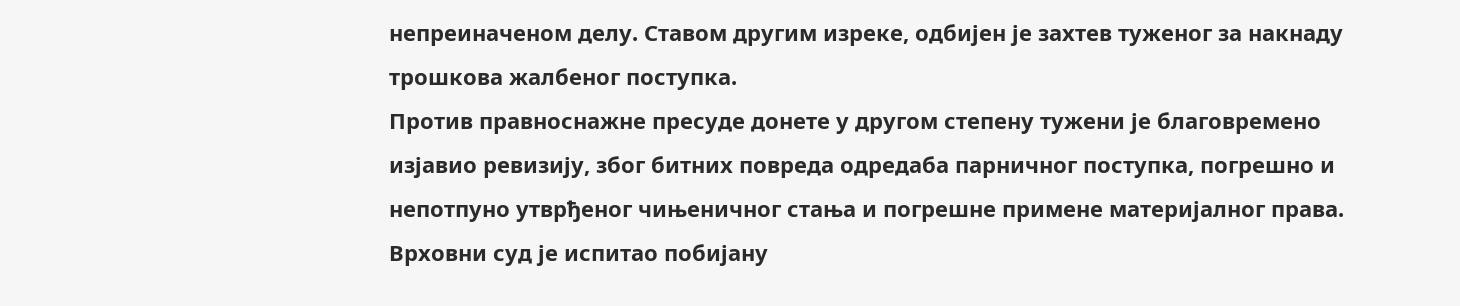непреиначеном делу. Ставом другим изреке, одбијен је захтев туженог за накнаду трошкова жалбеног поступка.
Против правноснажне пресуде донете у другом степену тужени је благовремено изјавио ревизију, због битних повреда одредаба парничног поступка, погрешно и непотпуно утврђеног чињеничног стања и погрешне примене материјалног права.
Врховни суд је испитао побијану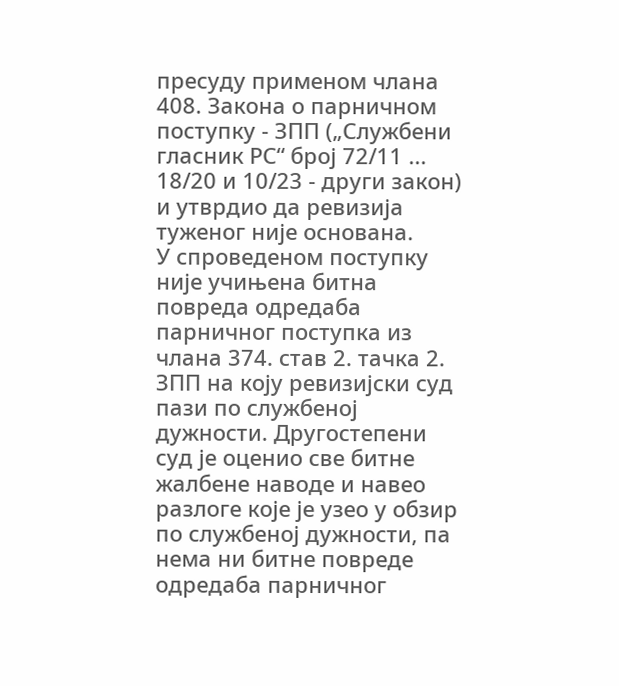пресуду применом члана 408. Закона о парничном поступку - ЗПП („Службени гласник РС“ број 72/11 ... 18/20 и 10/23 - други закон) и утврдио да ревизија туженог није основана.
У спроведеном поступку није учињена битна повреда одредаба парничног поступка из члана 374. став 2. тачка 2. ЗПП на коју ревизијски суд пази по службеној дужности. Другостепени суд је оценио све битне жалбене наводе и навео разлоге које је узео у обзир по службеној дужности, па нема ни битне повреде одредаба парничног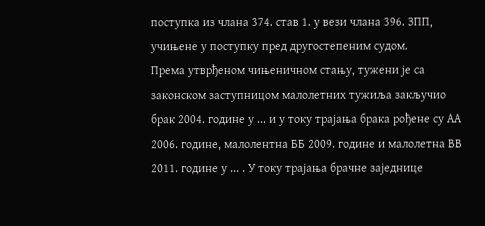поступка из члана 374. став 1. у вези члана 396. ЗПП, учињене у поступку пред другостепеним судом.
Према утврђеном чињеничном стању, тужени је са законском заступницом малолетних тужиља закључио брак 2004. године у ... и у току трајања брака рођене су АА 2006. године, малолентна ББ 2009. године и малолетна ВВ 2011. године у ... . У току трајања брачне заједнице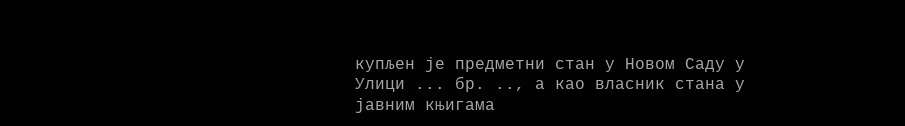купљен је предметни стан у Новом Саду у Улици ... бр. .., а као власник стана у јавним књигама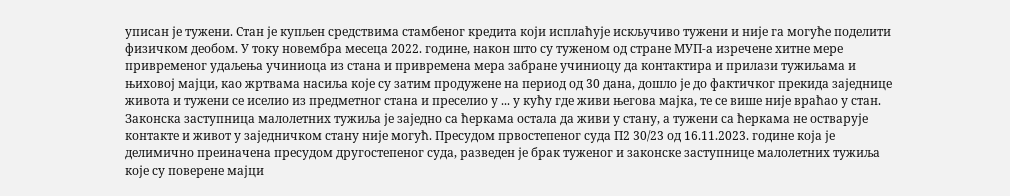уписан је тужени. Стан је купљен средствима стамбеног кредита који исплаћује искључиво тужени и није га могуће поделити физичком деобом. У току новембра месеца 2022. године, након што су туженом од стране МУП-а изречене хитне мере привременог удаљења учиниоца из стана и привремена мера забране учиниоцу да контактира и прилази тужиљама и њиховој мајци, као жртвама насиља које су затим продужене на период од 30 дана, дошло је до фактичког прекида заједнице живота и тужени се иселио из предметног стана и преселио у ... у кућу где живи његова мајка, те се више није враћао у стан. Законска заступница малолетних тужиља је заједно са ћеркама остала да живи у стану, а тужени са ћеркама не остварује контакте и живот у заједничком стану није могућ. Пресудом првостепеног суда П2 30/23 од 16.11.2023. године која је делимично преиначена пресудом другостепеног суда, разведен је брак туженог и законске заступнице малолетних тужиља које су поверене мајци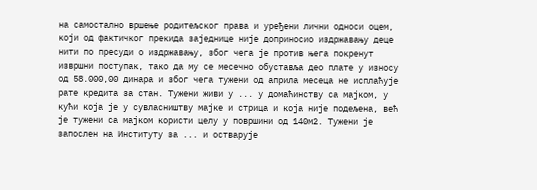на самостално вршење родитељског права и уређени лични односи оцем, који од фактичког прекида заједнице није доприносио издржавању деце нити по пресуди о издржавању, због чега је против њега покренут извршни поступак, тако да му се месечно обуставља део плате у износу од 58.000,00 динара и због чега тужени од априла месеца не исплаћује рате кредита за стан. Тужени живи у ... у домаћинству са мајком, у кући која је у сувласништву мајке и стрица и која није подељена, већ је тужени са мајком користи целу у површини од 140м2. Тужени је запослен на Институту за ... и остварује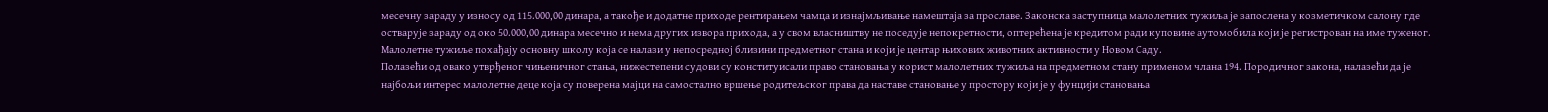месечну зараду у износу од 115.000,00 динара, а такође и додатне приходе рентирањем чамца и изнајмљивање намештаја за прославе. Законска заступница малолетних тужиља је запослена у козметичком салону где остварује зараду од око 50.000,00 динара месечно и нема других извора прихода, а у свом власништву не поседује непокретности, оптерећена је кредитом ради куповине аутомобила који је регистрован на име туженог. Малолетне тужиље похађају основну школу која се налази у непосредној близини предметног стана и који је центар њихових животних активности у Новом Саду.
Полазећи од овако утврђеног чињеничног стања, нижестепени судови су конституисали право становања у корист малолетних тужиља на предметном стану применом члана 194. Породичног закона, налазећи да је најбољи интерес малолетне деце која су поверена мајци на самостално вршење родитељског права да наставе становање у простору који је у фунцији становања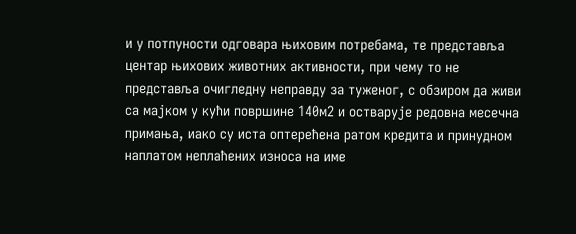и у потпуности одговара њиховим потребама, те представља центар њихових животних активности, при чему то не представља очигледну неправду за туженог, с обзиром да живи са мајком у кући површине 140м2 и остварује редовна месечна примања, иако су иста оптерећена ратом кредита и принудном наплатом неплаћених износа на име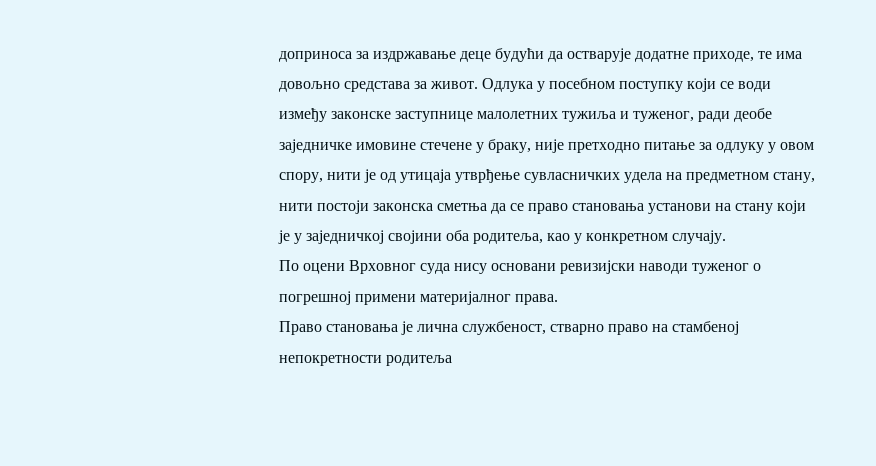доприноса за издржавање деце будући да остварује додатне приходе, те има довољно средстава за живот. Одлука у посебном поступку који се води између законске заступнице малолетних тужиља и туженог, ради деобе заједничке имовине стечене у браку, није претходно питање за одлуку у овом спору, нити је од утицаја утврђење сувласничких удела на предметном стану, нити постоји законска сметња да се право становања установи на стану који је у заједничкој својини оба родитеља, као у конкретном случају.
По оцени Врховног суда нису основани ревизијски наводи туженог о погрешној примени материјалног права.
Право становања је лична службеност, стварно право на стамбеној непокретности родитеља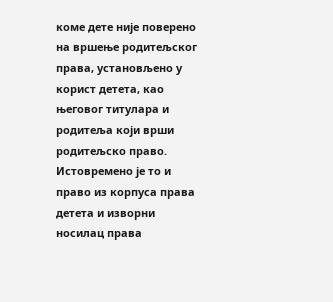коме дете није поверено на вршење родитељског права, установљено у корист детета, као његовог титулара и родитеља који врши родитељско право. Истовремено је то и право из корпуса права детета и изворни носилац права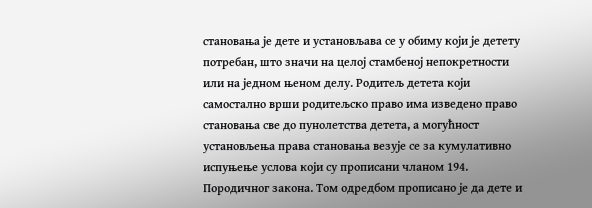становања је дете и установљава се у обиму који је детету потребан, што значи на целој стамбеној непокретности или на једном њеном делу. Родитељ детета који самостално врши родитељско право има изведено право становања све до пунолетства детета, а могућност установљења права становања везује се за кумулативно испуњење услова који су прописани чланом 194. Породичног закона. Том одредбом прописано је да дете и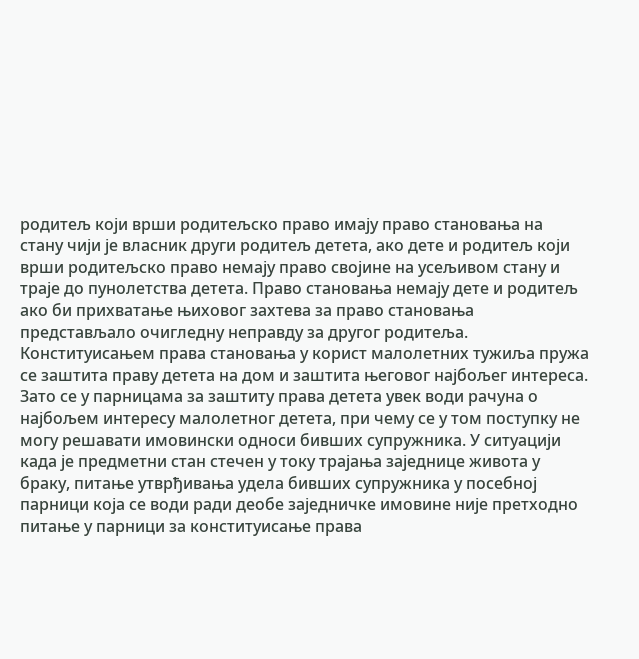родитељ који врши родитељско право имају право становања на стану чији је власник други родитељ детета, ако дете и родитељ који врши родитељско право немају право својине на усељивом стану и траје до пунолетства детета. Право становања немају дете и родитељ ако би прихватање њиховог захтева за право становања представљало очигледну неправду за другог родитеља.
Конституисањем права становања у корист малолетних тужиља пружа се заштита праву детета на дом и заштита његовог најбољег интереса. Зато се у парницама за заштиту права детета увек води рачуна о најбољем интересу малолетног детета, при чему се у том поступку не могу решавати имовински односи бивших супружника. У ситуацији када је предметни стан стечен у току трајања заједнице живота у браку, питање утврђивања удела бивших супружника у посебној парници која се води ради деобе заједничке имовине није претходно питање у парници за конституисање права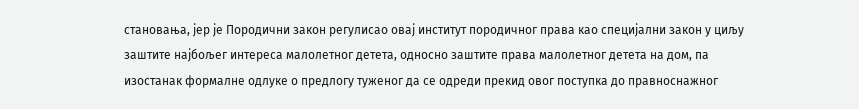становања, јер је Породични закон регулисао овај институт породичног права као специјални закон у циљу заштите најбољег интереса малолетног детета, односно заштите права малолетног детета на дом, па изостанак формалне одлуке о предлогу туженог да се одреди прекид овог поступка до правноснажног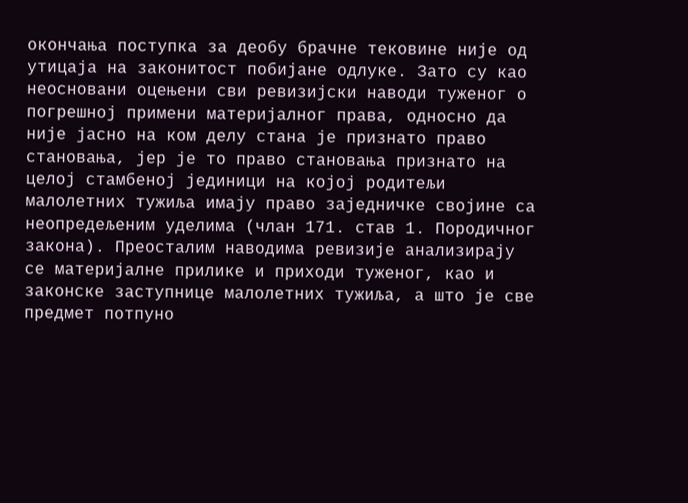окончања поступка за деобу брачне тековине није од утицаја на законитост побијане одлуке. Зато су као неосновани оцењени сви ревизијски наводи туженог о погрешној примени материјалног права, односно да није јасно на ком делу стана је признато право становања, јер је то право становања признато на целој стамбеној јединици на којој родитељи малолетних тужиља имају право заједничке својине са неопредељеним уделима (члан 171. став 1. Породичног закона). Преосталим наводима ревизије анализирају се материјалне прилике и приходи туженог, као и законске заступнице малолетних тужиља, а што је све предмет потпуно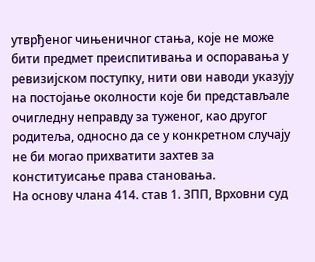утврђеног чињеничног стања, које не може бити предмет преиспитивања и оспоравања у ревизијском поступку, нити ови наводи указују на постојање околности које би представљале очигледну неправду за туженог, као другог родитеља, односно да се у конкретном случају не би могао прихватити захтев за конституисање права становања.
На основу члана 414. став 1. ЗПП, Врховни суд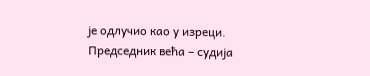је одлучио као у изреци.
Председник већа – судија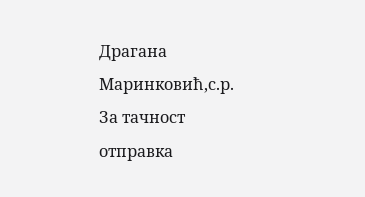Драгана Маринковић,с.р.
За тачност отправка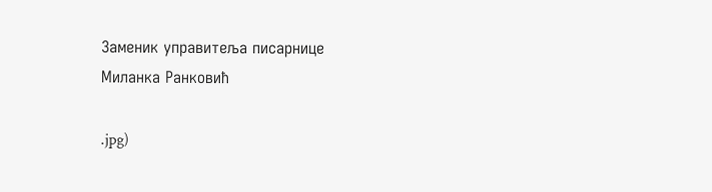Заменик упрaвитеља писарнице
Миланка Ранковић

.jpg)